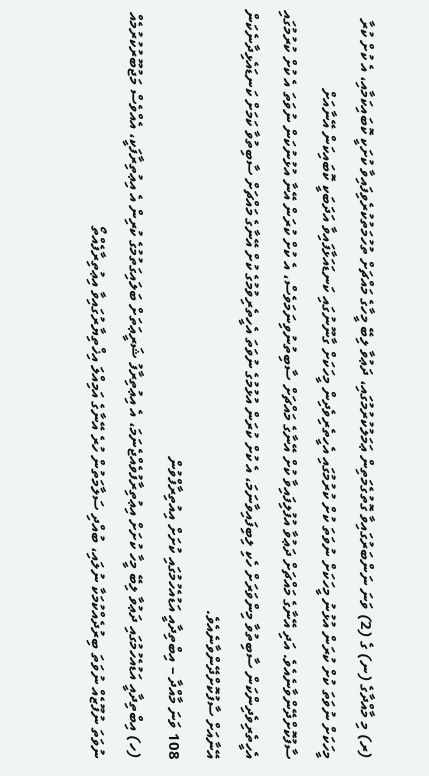(ރ) މި މާއްދާގެ (ނ) ގެ (2) ވަނަ ނަންބަރުގައިވާ ގޮތުގެމަތިން ޢަމަލުކުރުމުގައި، ދަޢުވާ ލިބޭ މީހާގެ މައްޗަށް ތުހުމަތުކުރެވިފައިވާ ކުށަކީ ކޮބައިކަމާއި، އެ ކުށް ކުރާ މީހަކަށް ނުވަތަ ކުށް ކުރަން އުޅުނު މީހަކަށް ނުވަތަ ކުށް ކުރުމުގައި އެހީތެރިވެދިން މީހަކަށް ގާނޫނުގައި ކަނޑައަޅާފައިވާ އަދަބަކީ ކޮބައިކަން އޭނާއަށް ސާފުކޮށްދޭންވާނެއެވެ. އަދި އޭނާގެ މައްޗަށް ދަޢުވާ އުފުލިފައިވާ ކުށް އޭނާގެ މައްޗަށް ސާބިތުނުވިނަމަވެސް، އެ ކުށް ކުރަން އޭނާ އުޅުނުކަން ނުވަތަ އެ ކުށް ކުރުމުގައި އެހީތެރިވެދިންކަން ސާބިތުވާ މިންވަރަށް ހެކި ލިބިފައިވާނަމަ، އެ ކުށް ކުރަން އުޅުމުގެ ނުވަތަ އެހީތެރިވުމުގެ ކުށް އޭނާގެ މައްޗަށް ސާބިތުވާ ކަމަށް ކަނޑައެޅިދާނެކަން އޭނާއަށް ސާފުކޮށްދޭންވާނެއެވެ.
108 ވަނަ މާއްދާ – އިބްތިދާއީ އަޑުއެހުމުގައި ކުށަށް އިއުތިރާފްވުން
(ހ) އިބްތިދާއީ އަޑުއެހުމުގައި ދަޢުވާ ލިބޭ މީހާ ކުށަށް އިޢުތިރާފުވެއްޖެނަމަ، އެ އިޢުތިރާފު ޝަރީޢަތަށް ބަލައިގަތުމުގެ ކުރިން އެ އިޢުތިރާފަކީ، އެއްވެސް މަޖުބޫރުކުރުމެއް ނުވަތަ ނުފޫޒެއް ނުވަތަ ބިރުދެއްކުމަކާ ނުލައި، ބުއްދި ސަލާމަތުން ހުރެ އޭނާގެ އަމިއްލަ އިޚްތިޔާރުގައިވާ އިޢުތިރާފެއްތޯ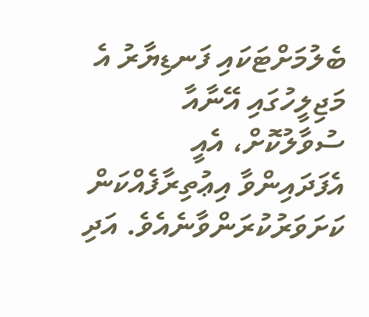ބެލުމަށްޓަކައި ފަނޑިޔާރު އެ މަޖިލީހުގައި އޭނާއާ ސުވާލުކޮށް، އެއީ އެފަދައިންވާ އިޢުތިރާފެއްކަން ކަށަވަރުކުރަންވާނެއެވެ. އަދި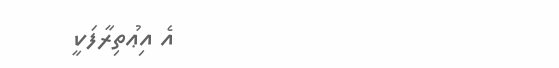އެ އިޢުތިރާފަކީ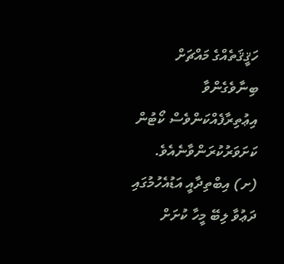ހަޤީޤަތެއްގެ މައްޗަށް ބިނާވެގެންވާ އިޢުތިރާފެއްކަންވެސް ކޯޓުން ކަށަވަރުކުރަންވާނެއެވެ.
(ށ) އިބްތިދާއީ އަޑުއެހުމުގައި ދަޢުވާ ލިބޭ މީހާ ކުށަށް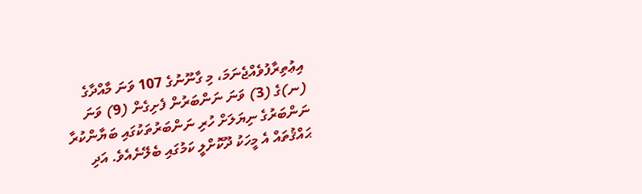އިޢުތިރާފުވެއްޖެނަމަ، މި ގާނޫނުގެ 107 ވަނަ މާއްދާގެ (ނ)ގެ (3) ވަނަ ނަންބަރުން ފެށިގެން (9) ވަނަ ނަންބަރުގެ ނިޔަލަށް ހުރި ނަންބަރުތަކުގައި ބަޔާންކުރާ ޙައްޤުތައް އެ މީހަކު ދޫކޮށްލީ ކަމުގައި ބެލޭނެއެވެ. އަދި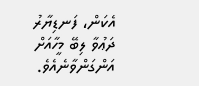އެކަން، ފަނޑިޔާރު ދަޢުވާ ލިބޭ މީހާއަށް އަންގަންވާނެއެވެ.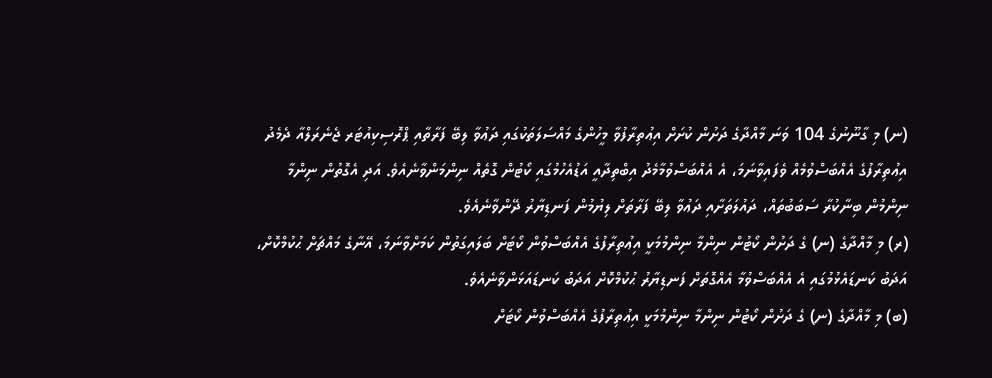(ނ) މި ގާނޫނުގެ 104 ވަނަ މާއްދާގެ ދަށުން ކުށަށް އިޢުތިރާފުވާ މީހުންގެ މައްސަލަތަކުގައި ދަޢުވާ ލިބޭ ފަރާތާއި ޕްރޮސިކިއުޓަރ ޖެނެރަލްއާ ދެމެދު އިޢުތިރާފުގެ އެއްބަސްވުމެއް ވެފައިވާނަމަ، އެ އެއްބަސްވުމާމެދު އިބްތިދާއީ އަޑުއެހުމުގައި ކޯޓުން ގޮތެއް ނިންމަންވާނެއެވެ. އަދި އެގޮތުން ނިންމާ ނިންމުން ބިނާކުރާ ސަބަބުތައް، ދައުލަތަށާއި ދަޢުވާ ލިބޭ ފަރާތަށް ލިޔުމުން ފަނޑިޔާރު ދޭންވާނެއެވެ.
(ރ) މި މާއްދާގެ (ނ) ގެ ދަށުން ކޯޓުން ނިންމާ ނިންމުމަކީ އިޢުތިރާފުގެ އެއްބަސްވުން ކޯޓަށް ބަލައިގަތުން ކަމަށްވާނަމަ، އޭނާގެ މައްޗަށް ޙުކުމްކޮށް، އަދަބު ކަނޑައެޅުމުގައި އެ އެއްބަސްވުމާ އެއްގޮތަށް ފަނޑިޔާރު ޙުކުމްކޮށް އަދަބު ކަނޑައަޅަންވާނެއެވެ.
(ބ) މި މާއްދާގެ (ނ) ގެ ދަށުން ކޯޓުން ނިންމާ ނިންމުމަކީ އިޢުތިރާފުގެ އެއްބަސްވުން ކޯޓަށް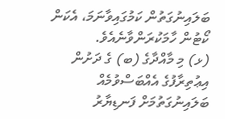ބަލައިނުގަތުން ކަމުގައިވާނަމަ، އެކަން ކޯޓުން ހާމަކުރަންވާނެއެވެ.
(ޅ) މި މާއްދާގެ (ބ) ގެ ދަށުން އިޢުތިރާފުގެ އެއްބަސްވުމެއް ބަލައިނުގަތުމަށް ފަނޑިޔާރު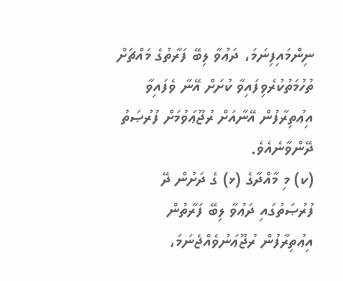ނިންމައިފިނަމަ، ދަޢުވާ ލިބޭ ފަރާތުގެ މައްޗަށް ތުހުމަތުކުރެވިފައިވާ ކުށަށް އޭނާ ވެފައިވާ އިޢުތިރާފުން އޭނާއަށް ރުޖޫޢަވުމަށް ފުރުޞަތު ދޭންވާނެއެވެ.
(ކ) މި މާއްދާގެ (ޅ) ގެ ދަށުން ދޭ ފުރުޞަތުގައި ދަޢުވާ ލިބޭ ފަރާތުން އިޢުތިރާފުން ރުޖޫޢަނުވެއްޖެނަމަ،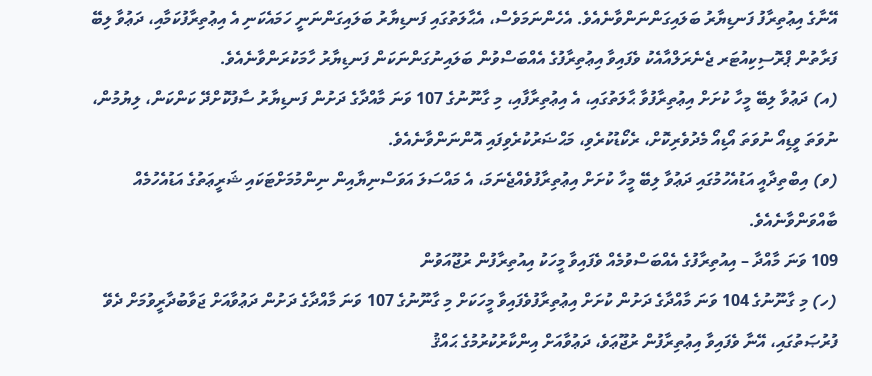އޭނާގެ އިޢުތިރާފު ފަނޑިޔާރު ބަލައިގަންނަންވާނެއެވެ. އެހެންނަމަވެސް، އެޙާލަތުގައި ފަނޑިޔާރު ބަލައިގަންނަނީ ހަމައެކަނި އެ އިޢުތިރާފުކަމާއި، ދަޢުވާ ލިބޭ ފަރާތުން ޕްރޮސިކިއުޓަރ ޖެނެރަލްއާއެކު ވެފައިވާ އިޢުތިރާފުގެ އެއްބަސްވުން ބަލައިނުގަންނަކަން ފަނޑިޔާރު ހާމަކުރަންވާނެއެވެ.
(އ) ދަޢުވާ ލިބޭ މީހާ ކުށަށް އިޢުތިރާފުވާ ޙާލަތުގައި، އެ އިޢުތިރާފާއި، މި ގާނޫނުގެ 107 ވަނަ މާއްދާގެ ދަށުން ފަނޑިޔާރު ސާފުކޮށްދޭ ކަންކަން، ލިޔުމުން، ނުވަތަ ވީޑިއޯ ނުވަތަ އޯޑިއޯ މެދުވެރިކޮށް، ރެކޯޑުކުރެވި، މަޙްޟަރުކުރެވިފައި އޮންނަންވާނެއެވެ.
(ވ) އިބްތިދާއީ އަޑުއެހުމުގައި ދަޢުވާ ލިބޭ މީހާ ކުށަށް އިޢުތިރާފުވެއްޖެނަމަ، އެ މައްސަލަ އަވަސްނިޔާއިން ނިންމުމަށްޓަކައި ޝަރީޢަތުގެ އަޑުއެހުމެއް ބާއްވަންވާނެއެވެ.
109 ވަނަ މާއްދާ – އިއުތިރާފުގެ އެއްބަސްވުމެއް ވެފައިވާ މީހަކު އިއުތިރާފުން ރުޖޫއަވުން
(ހ) މި ގާނޫނުގެ 104 ވަނަ މާއްދާގެ ދަށުން ކުށަށް އިޢުތިރާފުވެފައިވާ މީހަކަށް މި ގާނޫނުގެ 107 ވަނަ މާއްދާގެ ދަށުން ދަޢުވާއަށް ޖަވާބުދާރީވުމަށް ދެވޭ ފުރުޞަތުގައި، އޭނާ ވެފައިވާ އިޢުތިރާފުން ރުޖޫޢަވެ، ދަޢުވާއަށް އިންކާރުކުރުމުގެ ޙައްޤު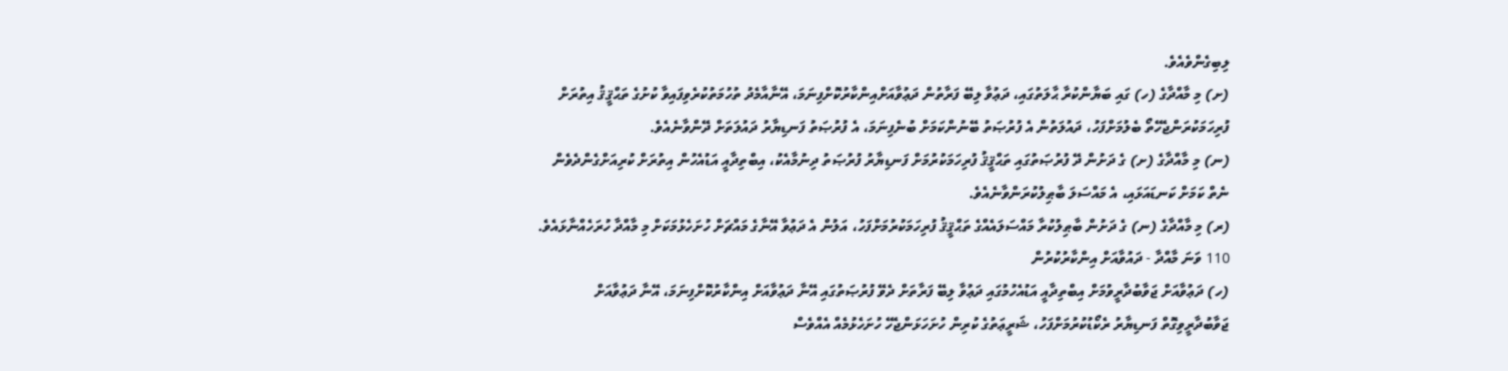ލިބިގެންވެއެވެ.
(ށ) މި މާއްދާގެ (ހ) ގައި ބަޔާންކުރާ ޙާލަތުގައި، ދަޢުވާ ލިބޭ ފަރާތުން ދަޢުވާއަށްއިންކާރުކޮށްފިނަމަ، އޭނާއާމެދު ތުހުމަތުކުރެވިފައިވާ ކުށުގެ ތަޙްޤީޤު އިތުރަށް ފުރިހަމަކުރަންޖެހޭތޯ ބެލުމަށްފަހު، ދައުލަތުން އެ ފުރުޞަތު ބޭނުންކަމަށް ބުނެފިނަމަ، އެ ފުރުޞަތު ފަނޑިޔާރު ދައުލަތަށް ދޭންވާނެއެވެ.
(ނ) މި މާއްދާގެ (ށ) ގެ ދަށުން ދޭ ފުރުޞަތުގައި ތަޙްޤީޤު ފުރިހަމަކުރުމަށް ފަނޑިޔާރު ފުރުޞަތު ދިނުމާއެކު، އިބްތިދާއީ އަޑުއެހުން އިތުރަށް ކުރިއަށްގެންދެވެން ނެތް ކަމަށް ކަނޑައަޅައި، އެ މައްސަލަ ބާޠިލުކުރަންވާނެއެވެ.
(ރ) މި މާއްދާގެ (ނ) ގެ ދަށުން ބާޠިލުކުރާ މައްސަލައެއްގެ ތަޙްޤީޤު ފުރިހަމަކުރުމަށްފަހު، އަލުން އެ ދަޢުވާ އޭނާގެ މައްޗަށް ހުށަހެޅުމަކަށް މި މާއްދާ ހުރަހެއްނާޅައެވެ.
110 ވަނަ މާއްދާ - ދައުވާއަށް އިންކާރުކުރުން
(ހ) ދަޢުވާއަށް ޖަވާބުދާރީވުމަށް އިބްތިދާއީ އަޑުއެހުމުގައި ދަޢުވާ ލިބޭ ފަރާތަށް ދެވޭ ފުރުޞަތުގައި އޭނާ ދަޢުވާއަށް އިންކާރުކޮށްފިނަމަ، އޭނާ ދަޢުވާއަށް ޖަވާބުދާރީވިގޮތް ފަނޑިޔާރު ރެކޯޑުކުރުމަށްފަހު، ޝަރީޢަތުގެ ކުރިން ހުށަހަޅަންޖެހޭ ހުށަހެޅުމެއް އެއްވެސް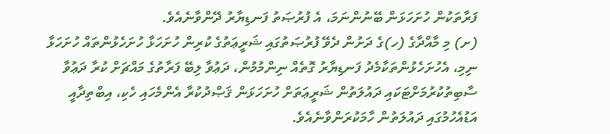ފަރާތަކުން ހުށަހަޅަން ބޭނުންނަމަ، އެ ފުރުޞަތު ފަނޑިޔާރު ދޭންވާނެއެވެ.
(ށ) މި މާއްދާގެ (ހ)ގެ ދަށުން ދެވޭ ފުރުޞަތުގައި ޝަރީޢަތުގެ ކުރިން ހުށަހަޅާ ހުށަހެޅުންތައް ހުށަހަޅާ ނިމި، އެހުށަހެޅުންތަކާމެދު ފަނޑިޔާރު ގޮތެއް ނިންމުމުން، ދަޢުވާ ލިބޭ ފަރާތުގެ މައްޗަށް ކުރާ ދަޢުވާ ސާބިތުކުރުމަށްޓަކައި ދައުލަތުން ޝަރީޢަތަށް ހުށަހަޅަން ޤަޞްދުކުރާ އެންމެހައި ހެކި، އިބްތިދާއީ އަޑުއެހުމުގައި ދައުލަތުން ހާމަކުރަންވާނެއެވެ.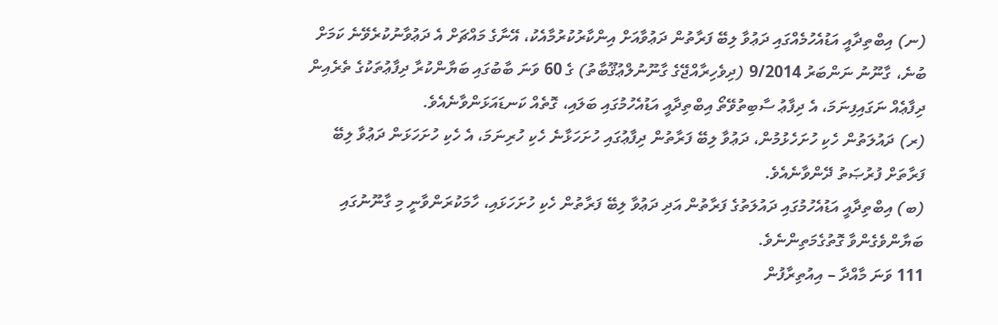(ނ) އިބްތިދާއީ އަޑުއެހުމެއްގައި ދަޢުވާ ލިބޭ ފަރާތުން ދަޢުވާއަށް އިންކާރުކުރުމާއެކު، އޭނާގެ މައްޗަށް އެ ދަޢުވާނުކުރެވޭނެ ކަމަށް ބުނެ، ގާނޫނު ނަންބަރު 9/2014 (ދިވެހިރާއްޖޭގެ ގާނޫނުލްޢުޤޫބާތު) ގެ 60 ވަނަ ބާބުގައި ބަޔާންކުރާ ދިފާޢުތަކުގެ ތެރެއިން ދިފާޢެއް ނަގައިފިނަމަ، އެ ދިފާޢު ސާބިތުވޭތޯ އިބްތިދާއީ އަޑުއެހުމުގައި ބަލައި، ގޮތެއް ކަނޑައަޅަންވާނެއެވެ.
(ރ) ދައުލަތުން ހެކި ހުށަހެޅުމުން، ދަޢުވާ ލިބޭ ފަރާތުން ދިފާޢުގައި ހުށަހަޅާނެ ހެކި ހުރިނަމަ، އެ ހެކި ހުށަހަޅަން ދަޢުވާ ލިބޭ ފަރާތަށް ފުރުޞަތު ދޭންވާނެއެވެ.
(ބ) އިބްތިދާއީ އަޑުއެހުމުގައި ދައުލަތުގެ ފަރާތުން އަދި ދަޢުވާ ލިބޭ ފަރާތުން ހެކި ހުށަހަޅައި، ހާމަކުރަންވާނީ މި ގާނޫނުގައި ބަޔާންވެގެންވާ ގޮތުގެމަތިންނެވެ.
111 ވަނަ މާއްދާ – އިއުތިރާފުން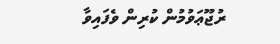ރުޖޫޢަވުމުން ކުރިން ވެފައިވާ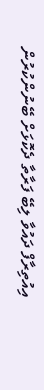އިއުތިރާފް ދައުވާ ލިބޭ ފަރާތާ ދެކޮޅަށް ބޭނުންކުރުން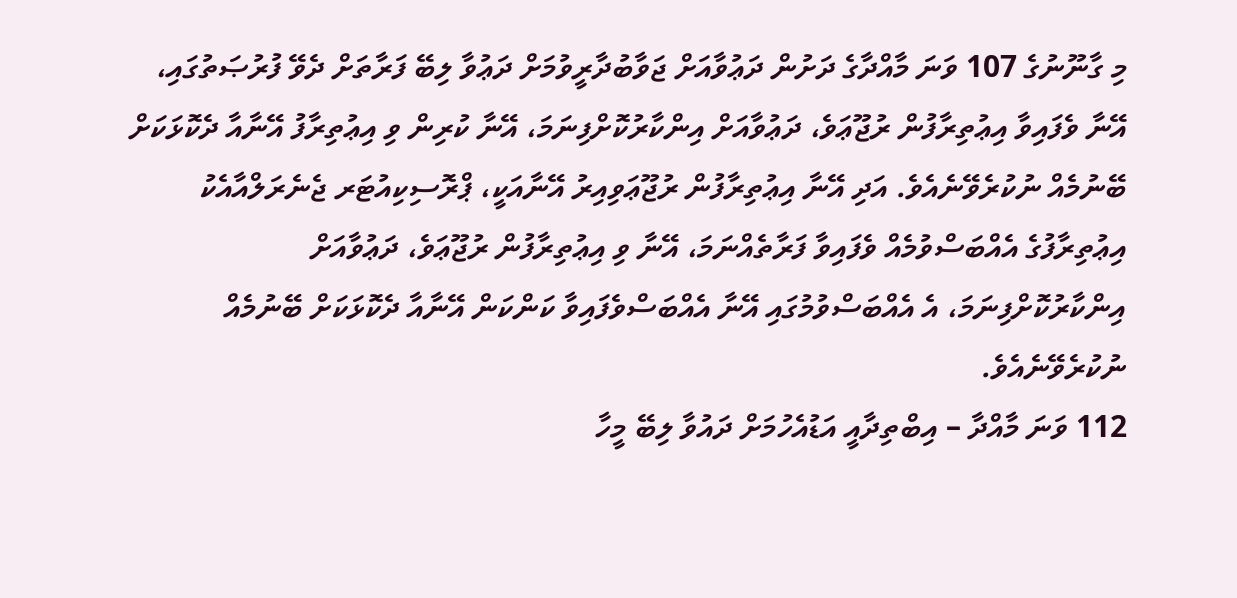މި ގާނޫނުގެ 107 ވަނަ މާއްދާގެ ދަށުން ދަޢުވާއަށް ޖަވާބުދާރީވުމަށް ދަޢުވާ ލިބޭ ފަރާތަށް ދެވޭ ފުރުޞަތުގައި، އޭނާ ވެފައިވާ އިޢުތިރާފުން ރުޖޫޢަވެ، ދަޢުވާއަށް އިންކާރުކޮށްފިނަމަ، އޭނާ ކުރިން ވި އިޢުތިރާފު އޭނާއާ ދެކޮޅަކަށް ބޭނުމެއް ނުކުރެވޭނެއެވެ. އަދި އޭނާ އިޢުތިރާފުން ރުޖޫޢަވިއިރު އޭނާއަކީ، ޕްރޮސިކިއުޓަރ ޖެނެރަލްއާއެކު އިޢުތިރާފުގެ އެއްބަސްވުމެއް ވެފައިވާ ފަރާތެއްނަމަ، އޭނާ ވި އިޢުތިރާފުން ރުޖޫޢަވެ، ދަޢުވާއަށް އިންކާރުކޮށްފިނަމަ، އެ އެއްބަސްވުމުގައި އޭނާ އެއްބަސްވެފައިވާ ކަންކަން އޭނާއާ ދެކޮޅަކަށް ބޭނުމެއް ނުކުރެވޭނެއެވެ.
112 ވަނަ މާއްދާ – އިބްތިދާއީ އަޑުއެހުމަށް ދައުވާ ލިބޭ މީހާ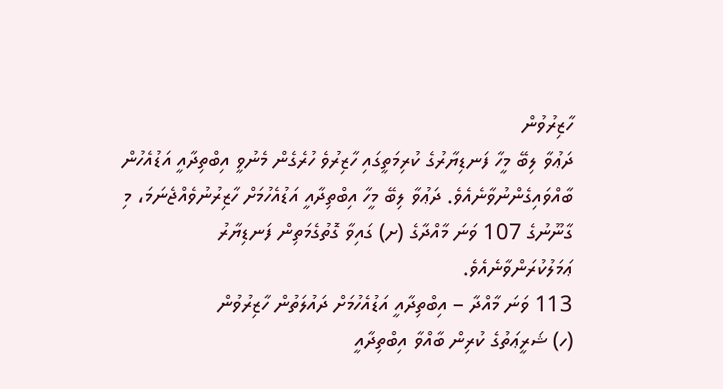ހާޒިރުވުން
ދަޢުވާ ލިބޭ މީހާ ފަނޑިޔާރުގެ ކުރިމަތީގައި ހާޒިރުވެ ހުރެގެން މެނުވީ އިބްތިދާއީ އަޑުއެހުން ބާއްވައިގެންނުވާނެއެވެ. ދަޢުވާ ލިބޭ މީހާ އިބްތިދާއީ އަޑުއެހުމަށް ހާޒިރުނުވެއްޖެނަމަ، މި ގާނޫނުގެ 107 ވަނަ މާއްދާގެ (ށ) ގައިވާ ގޮތުގެމަތިން ފަނޑިޔާރު ޢަމަލުކުރަންވާނެއެވެ.
113 ވަނަ މާއްދާ – އިބްތިދާއީ އަޑުއެހުމަށް ދައުލަތުން ހާޒިރުވުން
(ހ) ޝަރީޢަތުގެ ކުރިން ބާއްވާ އިބްތިދާއީ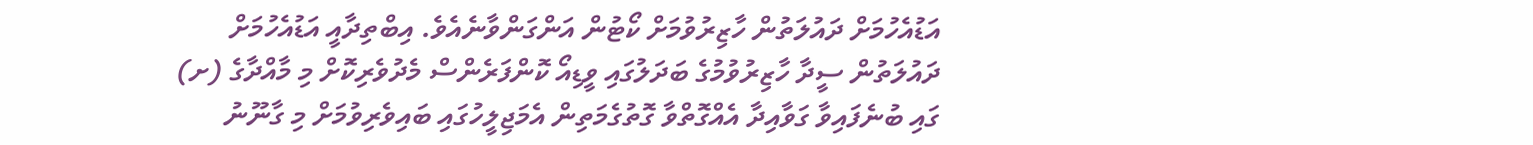އަޑުއެހުމަށް ދައުލަތުން ހާޒިރުވުމަށް ކޯޓުން އަންގަންވާނެއެވެ. އިބްތިދާއީ އަޑުއެހުމަށް ދައުލަތުން ސީދާ ހާޒިރުވުމުގެ ބަދަލުގައި ވީޑިއޯ ކޮންފަރެންސް މެދުވެރިކޮށް މި މާއްދާގެ (ށ) ގައި ބުނެފައިވާ ގަވާއިދާ އެއްގޮތްވާ ގޮތުގެމަތިން އެމަޖިލީހުގައި ބައިވެރިވުމަށް މި ގާނޫނު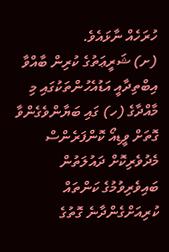ހުރަހެއް ނާޅައެވެ.
(ށ) ޝަރީޢަތުގެ ކުރިން ބާއްވާ އިބްތިދާއީ އަޑުއެހުންތަކުގައި މި މާއްދާގެ (ހ) ގައި ބަޔާންވެގެންވާ ގޮތަށް ވީޑިއޯ ކޮންފަރެންސް މެދުވެރިކޮށް ދައުލަތުން ބައިވެރިވުމުގެ ކަންތައް ކުރިއަށްގެންދާނެ ގޮތުގެ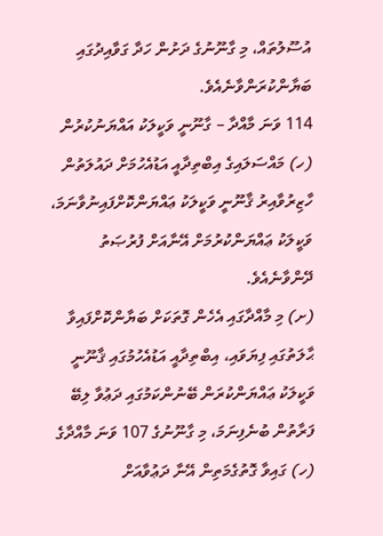އުސޫލުތައް، މި ގާނޫނުގެ ދަށުން ހަދާ ގަވާއިދުގައި ބަޔާންކުރަންވާނެއެވެ.
114 ވަނަ މާއްދާ – ގާނޫނީ ވަކީލަކު އައްޔަނުކުރުން
(ހ) މައްސަލައިގެ އިބްތިދާއީ އަޑުއެހުމަށް ދައުލަތުން ހާޒިރުވާއިރު ޤާނޫނީ ވަކީލަކު ޢައްޔަންކޮށްފައިނުވާނަމަ، ވަކީލަކު ޢައްޔަންކުރުމަށް އޭނާއަށް ފުރުޞަތު ދޭންވާނެއެވެ.
(ށ) މި މާއްދާގައި އެހެން ގޮތަކަށް ބަޔާންކޮށްފައިވާ ޙާލަތުގައި ފިޔަވައި، އިބްތިދާއީ އަޑުއެހުމުގައި ޤާނޫނީ ވަކީލަކު ޢައްޔަންކުރަން ބޭނުންކަމުގައި ދަޢުވާ ލިބޭ ފަރާތުން ބުނެފިނަމަ، މި ގާނޫނުގެ 107 ވަނަ މާއްދާގެ (ހ) ގައިވާ ގޮތުގެމަތިން އޭނާ ދަޢުވާއަށް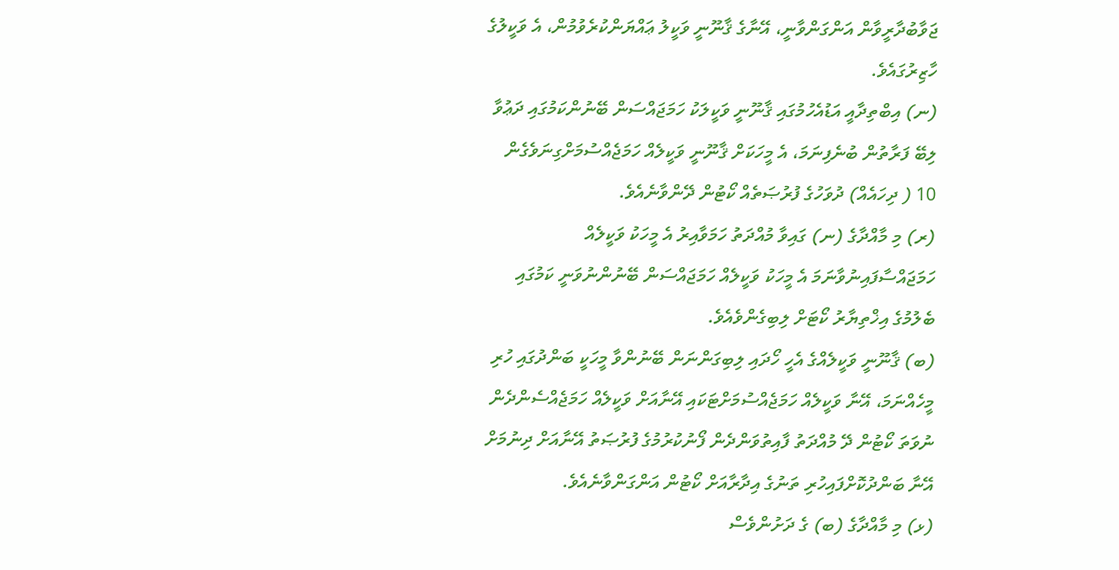ޖަވާބުދާރީވާން އަންގަންވާނީ، އޭނާގެ ޤާނޫނީ ވަކީލު ޢައްޔަންކުރެވުމުން، އެ ވަކީލުގެ ހާޒިރުގައެވެ.
(ނ) އިބްތިދާއީ އަޑުއެހުމުގައި ޤާނޫނީ ވަކީލަކު ހަމަޖައްސަން ބޭނުންކަމުގައި ދަޢުވާ ލިބޭ ފަރާތުން ބުނެފިނަމަ، އެ މީހަކަށް ޤާނޫނީ ވަކީލެއް ހަމަޖެއްސުމަށްގިނަވެގެން 10 ( ދިހައެއް) ދުވަހުގެ ފުރުޞަތެއް ކޯޓުން ދޭންވާނެއެވެ.
(ރ) މި މާއްދާގެ (ނ) ގައިވާ މުއްދަތު ހަމަވާއިރު އެ މީހަކު ވަކީލެއް ހަމަޖައްސާފައިނުވާނަމަ އެ މީހަކު ވަކީލެއް ހަމަޖައްސަން ބޭނުންނުވަނީ ކަމުގައި ބެލުމުގެ އިޚްތިޔާރު ކޯޓަށް ލިބިގެންވެއެވެ.
(ބ) ޤާނޫނީ ވަކީލެއްގެ އެހީ ހޯދައި ލިބިގަންނަން ބޭނުންވާ މީހަކީ ބަންދުގައި ހުރި މީހެއްނަމަ، އޭނާ ވަކީލެއް ހަމަޖެއްސުމަށްޓަކައި އޭނާއަށް ވަކީލެއް ހަމަޖެއްސެންދެން ނުވަތަ ކޯޓުން ދޭ މުއްދަތު ފާއިތުވަންދެން ފޯނުކުރުމުގެ ފުރުޞަތު އޭނާއަށް ދިނުމަށް އޭނާ ބަންދުކޮށްފައިހުރި ތަނުގެ އިދާރާއަށް ކޯޓުން އަންގަންވާނެއެވެ.
(ޅ) މި މާއްދާގެ (ބ) ގެ ދަށުންވެސް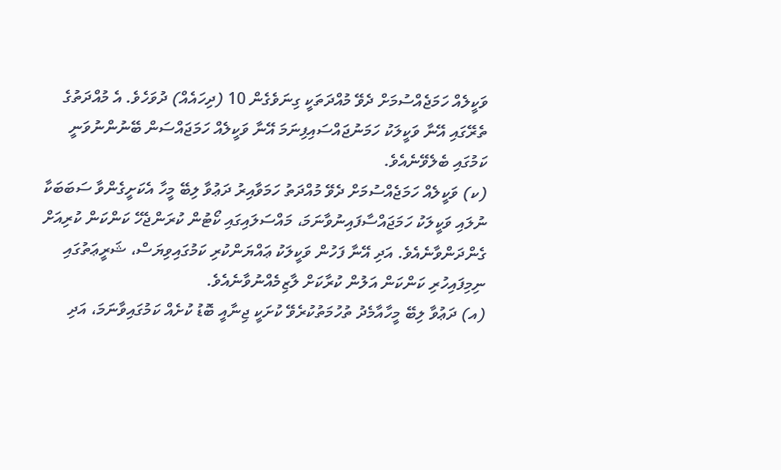ވަކީލެއް ހަމަޖެއްސުމަށް ދެވޭ މުއްދަތަކީ ގިނަވެގެން 10 (ދިހައެއް) ދުވަހެވެ. އެ މުއްދަތުގެ ތެރޭގައި އޭނާ ވަކީލަކު ހަމަނުޖައްސައިފިނަމަ އޭނާ ވަކީލެއް ހަމަޖައްސަން ބޭނުންނުވަނީ ކަމުގައި ބެލެވޭނެއެވެ.
(ކ) ވަކީލެއް ހަމަޖެއްސުމަށް ދެވޭ މުއްދަތު ހަމަވާއިރު ދަޢުވާ ލިބޭ މީހާ އެކަށީގެންވާ ސަބަބަކާ ނުލައި ވަކީލަކު ހަމަޖައްސާފައިނުވާނަމަ، މައްސަލައިގައި ކޯޓުން ކުރަންޖެހޭ ކަންކަން ކުރިއަށް ގެންދަންވާނެއެވެ. އަދި އޭނާ ފަހުން ވަކީލަކު ޢައްޔަންކުރި ކަމުގައިވިޔަސް، ޝަރީޢަތުގައި ނިމިފައިހުރި ކަންކަން އަލުން ކުރާކަށް ލާޒިމެއްނުވާނެއެވެ.
(އ) ދަޢުވާ ލިބޭ މީހާއާމެދު ތުހުމަތުކުރެވޭ ކުށަކީ ޖިނާއީ ބޮޑު ކުށެއް ކަމުގައިވާނަމަ، އަދި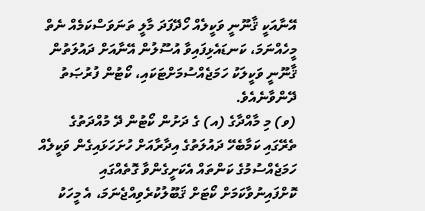އޭނާއަކީ ޤާނޫނީ ވަކީލެއް ހޯދޭފަދަ މާލީ ތަނަވަސްކަމެއް ނެތް މީހެއްނަމަ، ކަނޑައެޅިފައިވާ އުސޫލުން އޭނާއަށް ދައުލަތުން ޤާނޫނީ ވަކީލަކު ހަމަޖެއްސުމަށްޓަކައި، ކޯޓުން ފުރުޞަތު ދޭންވާނެއެވެ.
(ވ) މި މާއްދާގެ (އ) ގެ ދަށުން ކޯޓުން ދޭ މުއްދަތުގެ ތެރޭގައި ކަމާބެހޭ ދައުލަތުގެ އިދާރާއަށް ހުށަހަޅައިގެން ވަކީލެއް ހަމަޖެއްސުމުގެ ކަންތައް އެކަށީގެންވާ ގޮތެއްގައި ކޮށްފައިނުވާކަމަށް ކޯޓަށް ޤަބޫލުކުރެވިއްޖެނަމަ، އެ މީހަކު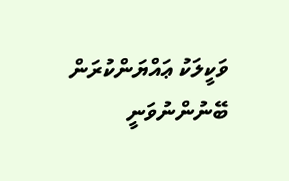ވަކީލަކު ޢައްޔަންކުރަން ބޭނުންނުވަނީ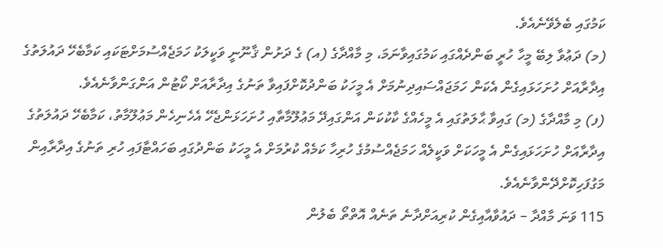ކަމުގައި ބެލެވޭނެއެވެ.
(މ) ދަޢުވާ ލިބޭ މީހާ ހުރީ ބަންދެއްގައި ކަމުގައިވާނަމަ، މި މާއްދާގެ (އ) ގެ ދަށުން ޤާނޫނީ ވަކީލަކު ހަމަޖެއްސުމަށްޓަކައި ކަމާބެހޭ ދައުލަތުގެ އިދާރާއަށް ހުށަހަޅައިގެން އެކަން ހަމަޖައްސައިދިނުމަށް އެ މީހަކު ބަންދުކޮށްފައިވާ ތަނުގެ އިދާރާއަށް ކޯޓުން އަންގަންވާނެއެވެ.
(ފ) މި މާއްދާގެ (މ) ގައިވާ ޙާލަތުގައި އެ މީހެއްގެ ކާކުކަން އަންގައިދޭ މަޢުލޫމާތާއި ހުށަހަޅަންޖެހޭ އެހެނިހެން މަޢުލޫމާތު، ކަމާބެހޭ ދައުލަތުގެ އިދާރާއަށް ހުށަހަޅައިގެން އެ މީހަކަށް ވަކީލެއް ހަމަޖެއްސުމުގެ ހުރިހާ ކަމެއް ކުރުމަށް އެ މީހަކު ބަންދުގައި ބަހައްޓާފައި ހުރި ތަނުގެ އިދާރާއިން މަގުފަހިކޮށްދޭންވާނެއެވެ.
115 ވަނަ މާއްދާ – ދައުވާއާއިގެން ކުރިއަށްދާނެ ތަނެއް އޮތްތޯ ބެލުން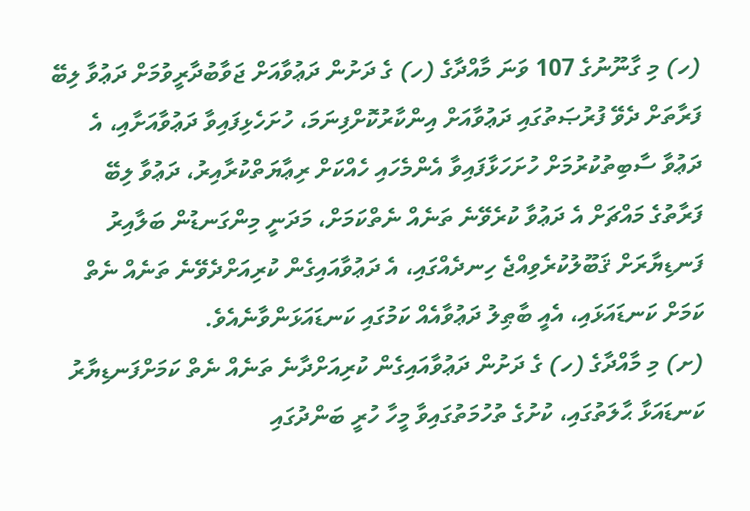(ހ) މި ގާނޫނުގެ 107 ވަނަ މާއްދާގެ (ހ) ގެ ދަށުން ދަޢުވާއަށް ޖަވާބުދާރީވުމަށް ދަޢުވާ ލިބޭ ފަރާތަށް ދެވޭ ފުރުޞަތުގައި ދަޢުވާއަށް އިންކާރުކޮށްފިނަމަ، ހުށަހެޅިފައިވާ ދަޢުވާއަށާއި، އެ ދަޢުވާ ސާބިތުކުރުމަށް ހުށަހަޅާފައިވާ އެންމެހައި ހެއްކަށް ރިޢާޔަތްކުރާއިރު، ދަޢުވާ ލިބޭ ފަރާތުގެ މައްޗަށް އެ ދަޢުވާ ކުރެވޭނެ ތަނެއް ނެތްކަމަށް، މަދަނީ މިންގަނޑުން ބަލާއިރު ފަނޑިޔާރަށް ޤަބޫލުކުރެވިއްޖެ ހިނދެއްގައި، އެ ދަޢުވާއައިގެން ކުރިއަށްދެވޭނެ ތަނެއް ނެތް ކަމަށް ކަނޑައަޅައި، އެއީ ބާޠިލު ދަޢުވާއެއް ކަމުގައި ކަނޑައަޅަންވާނެއެވެ.
(ށ) މި މާއްދާގެ (ހ) ގެ ދަށުން ދަޢުވާއައިގެން ކުރިއަށްދާނެ ތަނެއް ނެތް ކަމަށްފަނޑިޔާރު ކަނޑައަޅާ ޙާލަތުގައި، ކުށުގެ ތުހުމަތުގައިވާ މީހާ ހުރީ ބަންދުގައި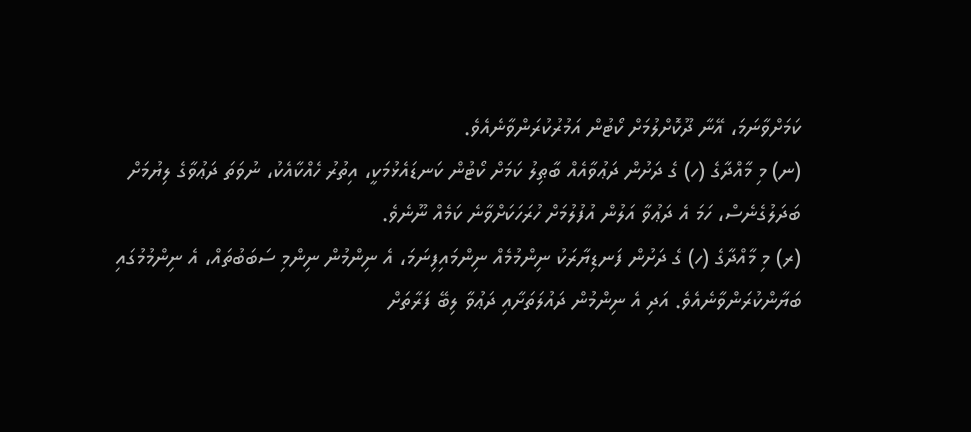ކަމަށްވާނަމަ، އޭނާ ދޫކޮށްލުމަށް ކޯޓުން އަމުރުކުރަންވާނެއެވެ.
(ނ) މި މާއްދާގެ (ހ) ގެ ދަށުން ދަޢުވާއެއް ބާޠިލު ކަމަށް ކޯޓުން ކަނޑައެޅުމަކީ، އިތުރު ހެއްކާއެކު، ނުވަތަ ދަޢުވާގެ ލިޔުމަށް ބަދަލުގެނެސް، ހަމަ އެ ދަޢުވާ އަލުން އުފުލުމަށް ހުރަހަކަށްވާނެ ކަމެއް ނޫނެވެ.
(ރ) މި މާއްދާގެ (ހ) ގެ ދަށުން ފަނޑިޔާރަކު ނިންމުމެއް ނިންމައިފިނަމަ، އެ ނިންމުން ނިންމި ސަބަބުތައް، އެ ނިންމުމުގައި ބަޔާންކުރަންވާނެއެވެ. އަދި އެ ނިންމުން ދައުލަތަށާއި ދަޢުވާ ލިބޭ ފަރާތަށް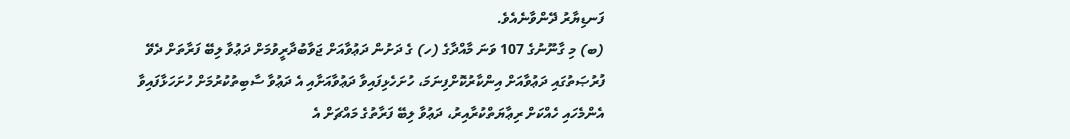ފަނޑިޔާރު ދޭންވާނެއެވެ.
(ބ) މި ގާނޫނުގެ 107 ވަނަ މާއްދާގެ (ހ) ގެ ދަށުން ދަޢުވާއަށް ޖަވާބުދާރީވުމަށް ދަޢުވާ ލިބޭ ފަރާތަށް ދެވޭ ފުރުޞަތުގައި ދަޢުވާއަށް އިންކާރުކޮށްފިނަމަ، ހުށަހެޅިފައިވާ ދަޢުވާއަށާއި އެ ދަޢުވާ ސާބިތުކުރުމަށް ހުށަހަޅާފައިވާ އެންމެހައި ހެއްކަށް ރިޢާޔަތްކުރާއިރު، ދަޢުވާ ލިބޭ ފަރާތުގެ މައްޗަށް އެ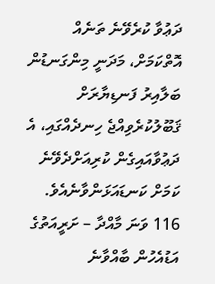ދަޢުވާ ކުރެވޭނެ ތަނެއް އޮތްކަމަށް، މަދަނީ މިންގަނޑުން ބަލާއިރު ފަނޑިޔާރަށް ޤަބޫލުކުރެވިއްޖެ ހިނދެއްގައި، އެ ދަޢުވާއައިގެން ކުރިއަށްދެވޭނެ ކަމަށް ކަނޑައަޅަންވާނެއެވެ.
116 ވަނަ މާއްދާ – ށަރީއަތުގެ އަޑުއެހުން ބާއްވާނެ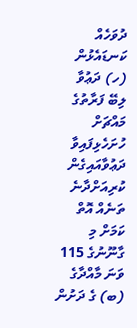ދުވަހެއް ކަނޑައެޅުން
(ހ) ދަޢުވާ ލިބޭ ފަރާތުގެ މައްޗަށް ހުށަހެޅިފައިވާ ދަޢުވާއައިގެން ކުރިއަށްދާނެ ތަނެއް އޮތް ކަމަށް މި ގާނޫނުގެ 115 ވަނަ މާއްދާގެ (ބ) ގެ ދަށުން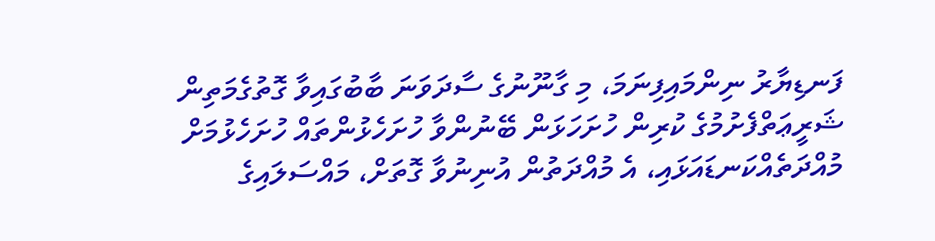ފަނޑިޔާރު ނިންމައިފިނަމަ، މި ގާނޫނުގެ ސާދަވަނަ ބާބުގައިވާ ގޮތުގެމަތިން ޝަރީޢަތްފެށުމުގެ ކުރިން ހުށަހަޅަން ބޭނުންވާ ހުށަހެޅުންތައް ހުށަހެޅުމަށް މުއްދަތެއްކަނޑައަޅައި، އެ މުއްދަތުން އުނިނުވާ ގޮތަށް، މައްސަލައިގެ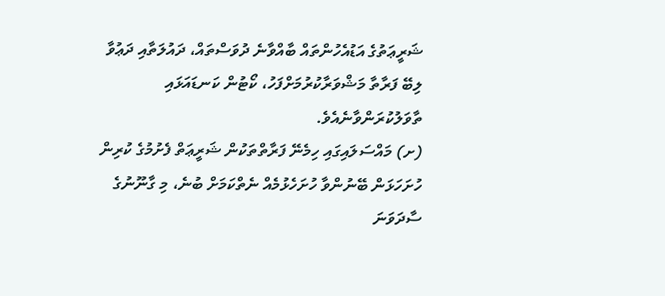ޝަރީޢަތުގެ އަޑުއެހުންތައް ބާއްވާނެ ދުވަސްތައް، ދައުލަތާއި ދަޢުވާ ލިބޭ ފަރާތާ މަޝްވަރާކުރުމަށްފަހު، ކޯޓުން ކަނޑައަޅައި ތާވަލުކުރަންވާނެއެވެ.
(ށ) މައްސަލައިގައި ހިމެނޭ ފަރާތްތަކުން ޝަރީޢަތް ފެށުމުގެ ކުރިން ހުށަހަޅަން ބޭނުންވާ ހުށަހެޅުމެއް ނެތްކަމަށް ބުނެ، މި ގާނޫނުގެ ސާދަވަނަ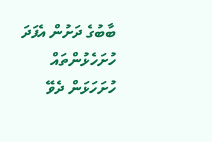ބާބުގެ ދަށުން އެފަދަ ހުށަހެޅުންތައް ހުށަހަޅަން ދެވޭ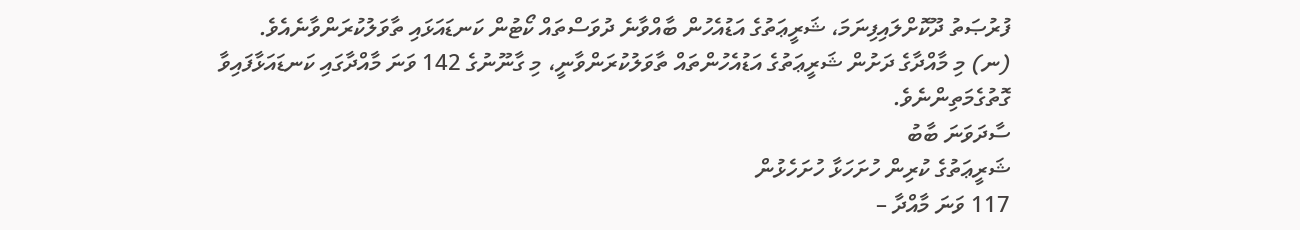ފުރުޞަތު ދޫކޮށްލައިފިނަމަ، ޝަރީޢަތުގެ އަޑުއެހުން ބާއްވާނެ ދުވަސްތައް ކޯޓުން ކަނޑައަޅައި ތާވަލުކުރަންވާނެއެވެ.
(ނ) މި މާއްދާގެ ދަށުން ޝަރީޢަތުގެ އަޑުއެހުންތައް ތާވަލުކުރަންވާނީ، މި ގާނޫނުގެ 142 ވަނަ މާއްދާގައި ކަނޑައަޅާފައިވާ ގޮތުގެމަތިންނެވެ.
ސާދަވަނަ ބާބު
ޝަރީޢަތުގެ ކުރިން ހުށަހަޅާ ހުށަހެޅުން
117 ވަނަ މާއްދާ –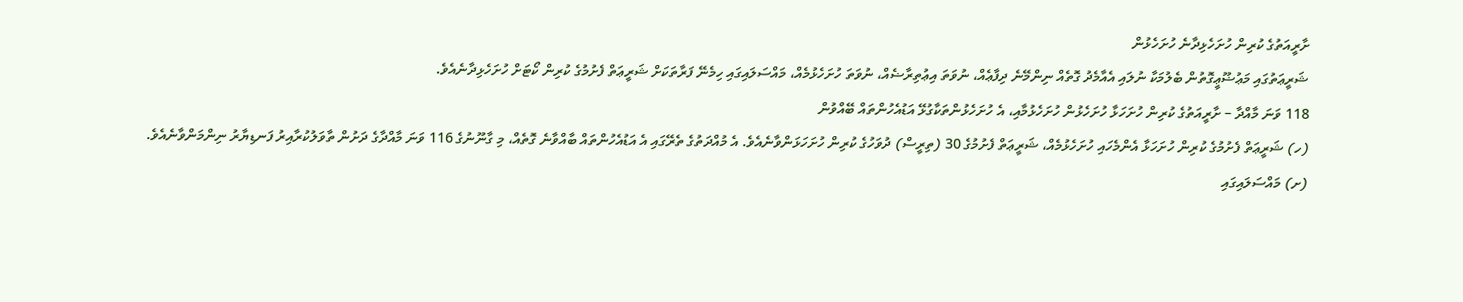ށާރީއަތުގެ ކުރިން ހުށަހެޅިދާނެ ހުށަހެޅުން
ޝަރީޢަތުގައި މަޢުޟޫޢީގޮތުން ބެލުމަކާ ނުލައި އެއާމެދު ގޮތެއް ނިންމޭނެ ދިފާޢެއް، ނުވަތަ އިޢުތިރާޟެއް، ނުވަތަ ހުށަހެޅުމެއް، މައްސަލައިގައި ހިމެނޭ ފަރާތަކަށް ޝަރީޢަތް ފެށުމުގެ ކުރިން ކޯޓަށް ހުށަހެޅިދާނެއެވެ.
118 ވަނަ މާއްދާ – ށާރީއަތުގެ ކުރިން ހުށަހަޅާ ހުށަހެޅުން ހުށަހެޅުމާއި، އެ ހުށަހެޅުންތަކާގުޅޭ އަޑުއެހުންތައް ބޭއްވުން
(ހ) ޝަރީޢަތް ފެށުމުގެ ކުރިން ހުށަހަޅާ އެންމެހައި ހުށަހެޅުމެއް، ޝަރީޢަތް ފެށުމުގެ 30 (ތިރީސް) ދުވަހުގެ ކުރިން ހުށަހަޅަންވާނެއެވެ. އެ މުއްދަތުގެ ތެރޭގައި އެ އަޑުއެހުންތައް ބާއްވާނެ ގޮތެއް، މި ގާނޫނުގެ 116 ވަނަ މާއްދާގެ ދަށުން ތާވަލުކުރާއިރު ފަނޑިޔާރު ނިންމަންވާނެއެވެ.
(ށ) މައްސަލައިގައި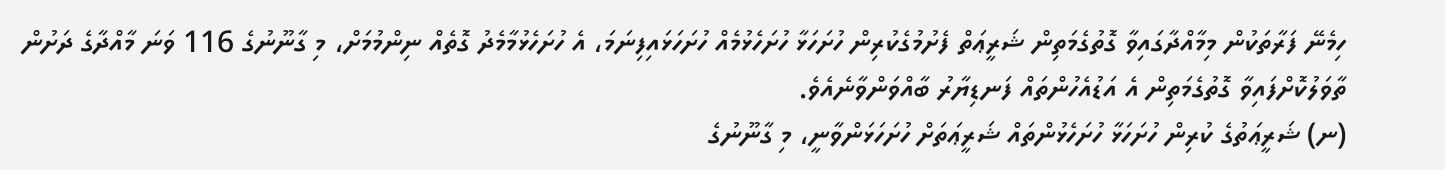ހިމެނޭ ފަރާތަކުން މިމާއްދާގައިވާ ގޮތުގެމަތިން ޝަރީޢަތް ފެށުމުގެކުރިން ހުށަހަޅާ ހުށަހެޅުމެއް ހުށަހަޅައިފިނަމަ، އެ ހުށަހެޅުމާމެދު ގޮތެއް ނިންމުމަށް، މި ގާނޫނުގެ 116 ވަނަ މާއްދާގެ ދަށުން ތާވަލުކޮށްފައިވާ ގޮތުގެމަތިން އެ އަޑުއެހުންތައް ފަނޑިޔާރު ބާއްވަންވާނެއެވެ.
(ނ) ޝަރީޢަތުގެ ކުރިން ހުށަހަޅާ ހުށަހެޅުންތައް ޝަރީޢަތަށް ހުށަހަޅަންވާނީ، މި ގާނޫނުގެ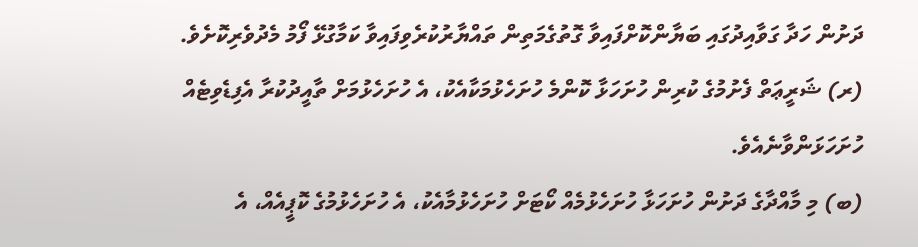ދަށުން ހަދާ ގަވާއިދުގައި ބަޔާންކޮށްފައިވާ ގޮތުގެމަތިން ތައްޔާރުކުރެވިފައިވާ ކަމާގުޅޭ ފޯމު މެދުވެރިކޮށެވެ.
(ރ) ޝަރީޢަތް ފެށުމުގެ ކުރިން ހުށަހަޅާ ކޮންމެ ހުށަހެޅުމަކާއެކު، އެ ހުށަހެޅުމަށް ތާއީދުކުރާ އެފިޑެވިޓެއް ހުށަހަޅަންވާނެއެވެ.
(ބ) މި މާއްދާގެ ދަށުން ހުށަހަޅާ ހުށަހެޅުމެއް ކޯޓަށް ހުށަހެޅުމާއެކު، އެ ހުށަހެޅުމުގެ ކޮޕީއެއް، އެ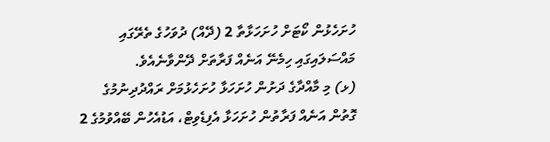ހުށަހެޅުން ކޯޓަށް ހުށަހަޅާތާ 2 (ދޭއް) ދުވަހުގެ ތެރޭގައި މައްސަލައިގައި ހިމެނޭ އަނެއް ފަރާތަށް ދޭންވާނެއެވެ.
(ޅ) މި މާއްދާގެ ދަށުން ހުށަހަޅާ ހުށަހެޅުމަށް ރައްދުދިނުމުގެ ގޮތުން އަނެއް ފަރާތުން ހުށަހަޅާ އެފިޑެވިޓް، އަޑުއެހުން ބޭއްވުމުގެ 2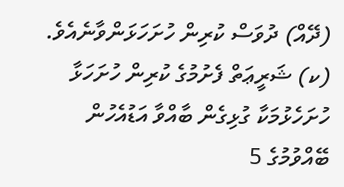(ދޭއް) ދުވަސް ކުރިން ހުށަހަޅަންވާނެއެވެ.
(ކ) ޝަރީޢަތް ފެށުމުގެ ކުރިން ހުށަހަޅާ ހުށަހެޅުމަކާ ގުޅިގެން ބާއްވާ އަޑުއެހުން ބޭއްވުމުގެ 5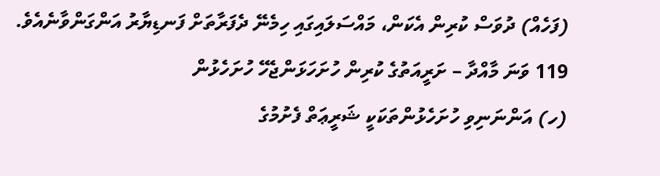(ފަހެއް) ދުވަސް ކުރިން އެކަން، މައްސަލައިގައި ހިމެނޭ ދެފަރާތަށް ފަނޑިޔާރު އަންގަންވާނެއެވެ.
119 ވަނަ މާއްދާ – ށަރީއަތުގެ ކުރިން ހުށަހަޅަންޖެހޭ ހުށަހެޅުން
(ހ) އަންނަނިވި ހުށަހެޅުންތަކަކީ ޝަރީޢަތް ފެށުމުގެ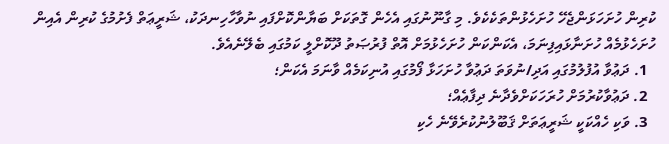ކުރިން ހުށަހަޅަންޖެހޭ ހުށަހެޅުންތަކެކެވެ. މި ގާނޫނުގައި އެހެން ގޮތަކަށް ބަޔާންކޮށްފައި ނުވާހާހިނދަކު، ޝަރީޢަތް ފެށުމުގެ ކުރިން އެއިން ހުށަހެޅުމެއް ހުށަނާޅައިފިނަމަ، އެކަންކަން ހުށަހެޅުމަށް އޮތް ފުރުޞަތު ދޫކޮށްލީ ކަމުގައި ބެލޭނެއެވެ.
  1. ދަޢުވާ އުފުލުމުގައި އަދި/ނުވަތަ ދަޢުވާ ހުށަހަޅާ ފޯމުގައި އުނިކަމެއް ވާނަމަ އެކަން؛
  2. ދަޢުވާކުރުމަށް ހުރަހަކަށްވެދާނެ ދިފާޢެއް؛
  3. ވަކި ހެއްކަކީ ޝަރީޢަތަށް ޤަބޫލުނުކުރެވޭނެ ހެކި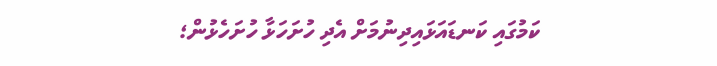ކަމުގައި ކަނޑައަޅައިދިނުމަށް އެދި ހުށަހަޅާ ހުށަހެޅުން؛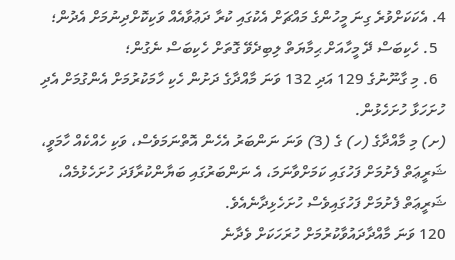4. އެކަކަށްވުރެ ގިނަ މީހުންގެ މައްޗަށް އެކުގައި ކުރާ ދަޢުވާއެއް ވަކިކޮށްދިނުމަށް އެދުން؛
  5. ހެކިބަސް ދޭ މީހާއަށް ޙިމާޔަތް ލިބިދެވޭ ގޮތަށް ހެކިބަސް ނެގުން؛
  6. މި ގާނޫނުގެ 129 އަދި 132 ވަނަ މާއްދާގެ ދަށުން ހެކި ހާމަކުރުމަށް އެންގުމަށް އެދި ހުށަހަޅާ ހުށަހެޅުން.
(ށ) މި މާއްދާގެ (ހ) ގެ (3) ވަނަ ނަންބަރު އެހެން އޮތްނަމަވެސް، ވަކި ހެއްކެއް ހާމަވީ، ޝަރީޢަތް ފެށުމަށް ފަހުގައި ކަމަށްވާނަމަ، އެ ނަންބަރުގައި ބަޔާންކުރާފަދަ ހުށަހެޅުމެއް، ޝަރީޢަތް ފެށުމަށް ފަހުގައިވެސް ހުށަހެޅިދާނެއެވެ.
120 ވަނަ މާއްދާދައުވާކުރުމަށް ހުރަހަކަށް ވެދާނެ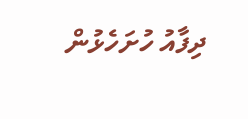ދިފާއު ހުށަހެޅުން